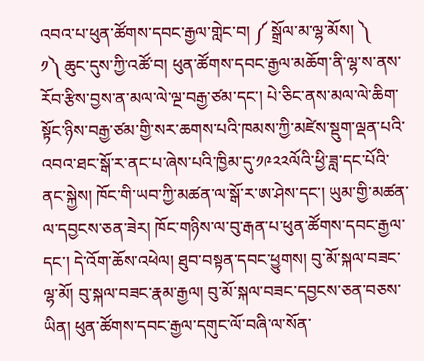འབའ་པ་ཕུན་ཚོགས་དབང་རྒྱལ་གླེང་བ། ༼ སྒྲོལ་མ་ལྷ་མོས། ༽
༡༽ ཆུང་དུས་ཀྱི་འཚོ་བ། ཕུན་ཚོགས་དབང་རྒྱལ་མཆོག་ནི་ལྷ་ས་ནས་རོབ་རྩིས་བྱས་ན་མལ་ལེ་ལྔ་བརྒྱ་ཙམ་དང་། པེ་ཅིང་ནས་མལ་ལེ་ཆིག་སྟོང་ཉིས་བརྒྱ་ཙམ་གྱི་སར་ཆགས་པའི་ཁམས་ཀྱི་མཛེས་སྡུག་ལྡན་པའི་འབའ་ཐང་སྒོ་ར་ནང་པ་ཞེས་པའི་ཁྱིམ་དུ་༡༩༢༢ལོའི་ཕྱི་ཟླ་དང་པོའི་ནང་སྐྱེས། ཁོང་གི་ཡབ་ཀྱི་མཚན་ལ་སྒོ་ར་ཨ་ཤེས་དང་། ཡུམ་གྱི་མཚན་ལ་དབྱངས་ཅན་ཟེར། ཁོང་གཉིས་ལ་བུ་རྒན་པ་ཕུན་ཚོགས་དབང་རྒྱལ་དང་། དེ་འོག་ཆོས་འཕེལ། ཐུབ་བསྟན་དབང་ཕྱུགས། བུ་མོ་སྐལ་བཟང་ལྷ་མོ། བུ་སྐལ་བཟང་རྣམ་རྒྱལ། བུ་མོ་སྐལ་བཟང་དབྱངས་ཅན་བཅས་ཡིན། ཕུན་ཚོགས་དབང་རྒྱལ་དགུང་ལོ་བཞི་ལ་སོན་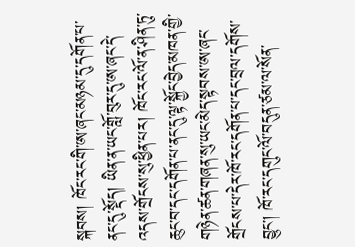སྐབས། ཁོང་རང་གི་ཨ་ཞང་མཉམ་དུ་དགོན་པ་ནང་དུ་སྡོད། ཡིན་ན་ཡང་གློ་བུར་དུ་ཨ་ཞང་དེ་འདས་གྲོངས་སུ་ཕྱིན་པར། ཁོང་རང་ལོ་ན་ཤིན་ཏུ་ཆུང་བ་དང་དགོན་པ་ནང་དུ་ལྟ་སྐྱོང་བྱེད་མཁན་གྱི་གཉེན་ཚན་གཞན་སུ་ཡང་མེད་སྟབས་ཨ་ཞང་གྲོངས་པ་དེར་ཁོ་རང་དགོན་པ་དང་བྲལ་དགོས་བྱུང་། ཁོ་རང་དགུང་ལོ་བདུན་ཙམ་ལ་སོན་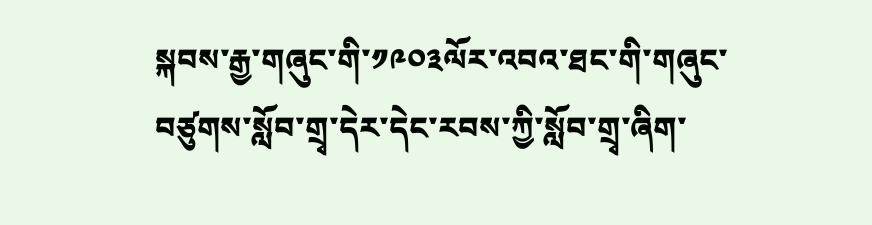སྐབས་རྒྱ་གཞུང་གི་༡༩༠༣ལོར་འབའ་ཐང་གི་གཞུང་བཙུགས་སློབ་གྲྭ་དེར་དེང་རབས་ཀྱི་སློབ་གྲྭ་ཞིག་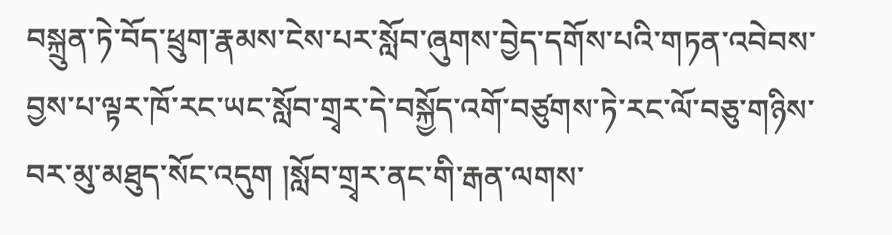བསྐྲུན་ཏེ་བོད་ཕྲུག་རྣམས་ངེས་པར་སློབ་ཞུགས་བྱེད་དགོས་པའི་གཏན་འབེབས་བྱས་པ་ལྟར་ཁོ་རང་ཡང་སློབ་གྲྭར་དེ་བསྐྱོད་འགོ་བཙུགས་ཏེ་རང་ལོ་བཅུ་གཉིས་བར་མུ་མཐུད་སོང་འདུག །སློབ་གྲྭར་ནང་གི་རྒན་ལགས་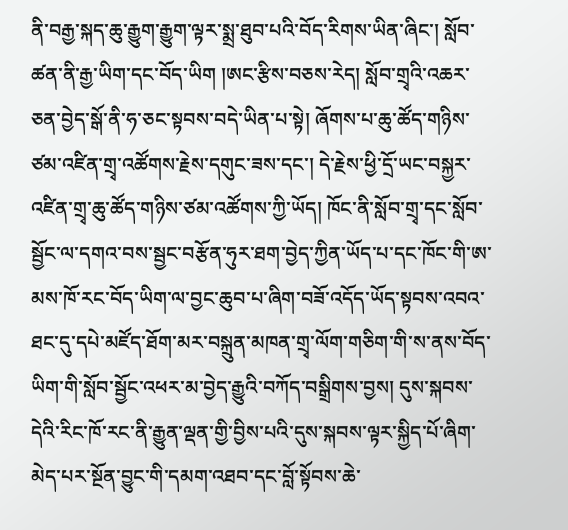ནི་བརྒྱ་སྐད་ཆུ་རྒྱུག་རྒྱུག་ལྟར་སྨྲ་ཐུབ་པའི་བོད་རིགས་ཡིན་ཞིང་། སློབ་ཚན་ནི་རྒྱ་ཡིག་དང་བོད་ཡིག །ཨང་རྩིས་བཅས་རེད། སློབ་གྲྭའི་འཆར་ཅན་བྱེད་སྒོ་ནི་ཧ་ཅང་སྟབས་བདེ་ཡིན་པ་སྟེ། ཞོགས་པ་ཆུ་ཚོད་གཉིས་ཙམ་འཛིན་གྲྭ་འཚོགས་རྗེས་དགུང་ཟས་དང་། དེ་རྗེས་ཕྱི་དྲོ་ཡང་བསྐྱར་འཛིན་གྲྭ་ཆུ་ཚོད་གཉིས་ཙམ་འཚོགས་ཀྱི་ཡོད། ཁོང་ནི་སློབ་གྲྭ་དང་སློབ་སྦྱོང་ལ་དགའ་བས་སྦྱང་བརྩོན་ཧུར་ཐག་བྱེད་ཀྱིན་ཡོད་པ་དང་ཁོང་གི་ཨ་མས་ཁོ་རང་བོད་ཡིག་ལ་བྱང་ཆུབ་པ་ཞིག་བཟོ་འདོད་ཡོད་སྟབས་འབའ་ཐང་དུ་དཔེ་མཛོད་ཐོག་མར་བསྐྲུན་མཁན་གྲྭ་ལོག་གཅིག་གི་ས་ནས་བོད་ཡིག་གི་སློབ་སྦྱོང་འཕར་མ་བྱེད་རྒྱུའི་བཀོད་བསྒྲིགས་བྱས། དུས་སྐབས་དེའི་རིང་ཁོ་རང་ནི་རྒྱུན་ལྡན་གྱི་བྱིས་པའི་དུས་སྐབས་ལྟར་སྐྱིད་པོ་ཞིག་མེད་པར་སྔོན་བྱུང་གི་དམག་འཐབ་དང་བློ་སྟོབས་ཆེ་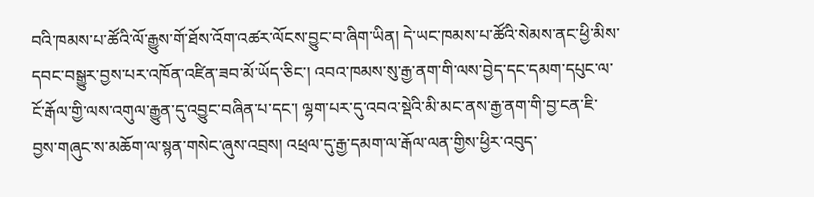བའི་ཁམས་པ་ཚོའི་ལོ་རྒྱུས་གོ་ཐོས་འོག་འཚར་ལོངས་བྱུང་བ་ཞིག་ཡིན། དེ་ཡང་ཁམས་པ་ཚོའི་སེམས་ནང་ཕྱི་མིས་དབང་བསྒྱུར་བྱས་པར་འཁོན་འཛིན་ཟབ་མོ་ཡོད་ཅིང་། འབའ་ཁམས་སུ་རྒྱ་ནག་གི་ལས་བྱེད་དང་དམག་དཔུང་ལ་ངོ་རྒོལ་གྱི་ལས་འགུལ་རྒྱུན་དུ་འབྱུང་བཞིན་པ་དང་། ལྷག་པར་དུ་འབའ་སྡེའི་མི་མང་ནས་རྒྱ་ནག་གི་བྱ་ངན་ཇི་བྱས་གཞུང་ས་མཆོག་ལ་སྙན་གསེང་ཞུས་འབྲས། འཕྲལ་དུ་རྒྱ་དམག་ལ་རྒོལ་ལན་གྱིས་ཕྱིར་འབུད་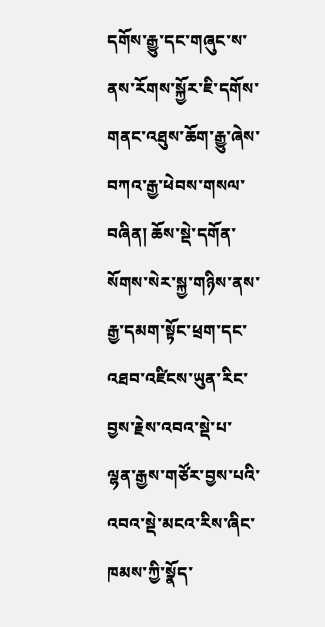དགོས་རྒྱུ་དང་གཞུང་ས་ནས་རོགས་སྐྱོར་ཇི་དགོས་གནང་འཐུས་ཆོག་རྒྱུ་ཞེས་བཀའ་རྒྱ་ཕེབས་གསལ་བཞིན། ཆོས་སྡེ་དགོན་སོགས་སེར་སྐྱ་གཉིས་ནས་རྒྱ་དམག་སྟོང་ཕྲག་དང་འཐབ་འཛིངས་ཡུན་རིང་བྱས་རྗེས་འབའ་སྡེ་པ་ལྷན་རྒྱས་གཙོར་བྱས་པའི་འབའ་སྡེ་མངའ་རིས་ཞིང་ཁམས་ཀྱི་སྣོད་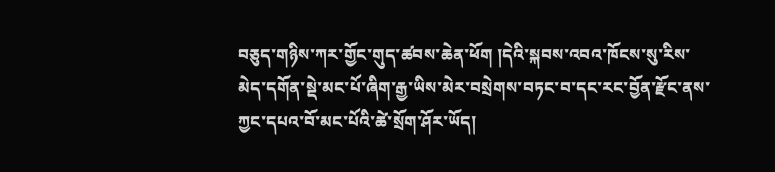བཅུད་གཉིས་ཀར་གྱོང་གུད་ཚབས་ཆེན་ཕོག །དེའི་སྐབས་འབའ་ཁོངས་སུ་རིས་མེད་དགོན་སྡེ་མང་པོ་ཞིག་རྒྱ་ཡིས་མེར་བསྲེགས་བཏང་བ་དང་རང་བྱོན་རྫོང་ནས་ཀྱང་དཔའ་བོ་མང་པོའི་ཚེ་སྲོག་ཤོར་ཡོད།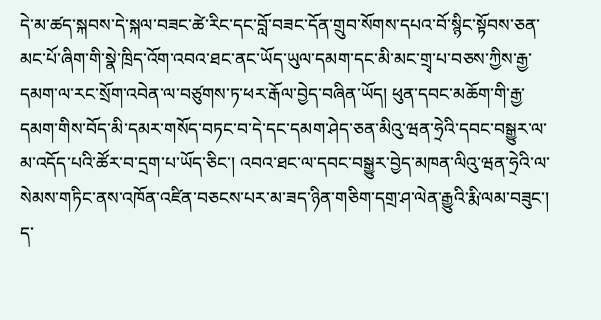དེ་མ་ཚད་སྐབས་དེ་སྐལ་བཟང་ཚེ་རིང་དང་བློ་བཟང་དོན་གྲུབ་སོགས་དཔའ་བོ་སྙིང་སྟོབས་ཅན་མང་པོ་ཞིག་གི་སྣེ་ཁྲིད་འོག་འབའ་ཐང་ནང་ཡོད་ཡུལ་དམག་དང་མི་མང་གྲྭ་པ་བཅས་ཀྱིས་རྒྱ་དམག་ལ་རང་སྲོག་འབེན་ལ་བཙུགས་ཏ་ཕར་རྒོལ་བྱེད་བཞིན་ཡོད། ཕུན་དབང་མཆོག་གི་རྒྱ་དམག་གིས་བོད་མི་དམར་གསོད་བཏང་བ་དེ་དང་དམག་ཤེད་ཅན་མིའུ་ཝན་ཧྲེའི་དབང་བསྒྱུར་ལ་མ་འདོད་པའི་ཚོར་བ་དྲག་པ་ཡོད་ཅིང་། འབའ་ཐང་ལ་དབང་བསྒྱུར་བྱེད་མཁན་ལིའུ་ཝན་ཧྲེའི་ལ་སེམས་གཏིང་ནས་འཁོན་འཛིན་བཅངས་པར་མ་ཟད་ཉིན་གཅིག་དགྲ་ཤ་ལེན་རྒྱུའི་རྨི་ལམ་བཟུང་། ད་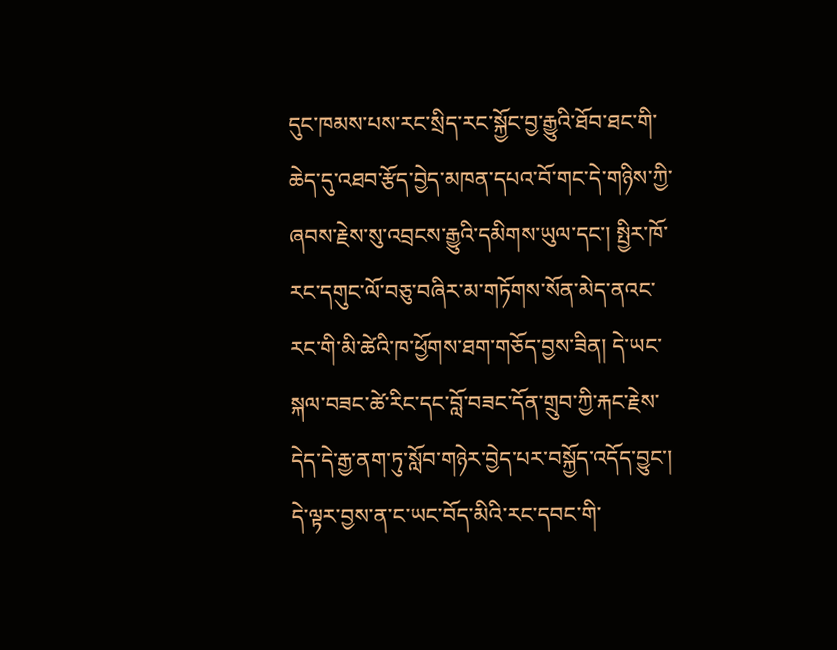དུང་ཁམས་པས་རང་སྲིད་རང་སྐྱོང་བྱ་རྒྱུའི་ཐོབ་ཐང་གི་ཆེད་དུ་འཐབ་རྩོད་བྱེད་མཁན་དཔའ་བོ་གང་དེ་གཉིས་ཀྱི་ཞབས་རྗེས་སུ་འབྲངས་རྒྱུའི་དམིགས་ཡུལ་དང་། སྤྱིར་ཁོ་རང་དགུང་ལོ་བཅུ་བཞིར་མ་གཏོགས་སོན་མེད་ནའང་རང་གི་མི་ཚེའི་ཁ་ཕྱོགས་ཐག་གཅོད་བྱས་ཟིན། དེ་ཡང་སྐལ་བཟང་ཚེ་རིང་དང་བློ་བཟང་དོན་གྲུབ་ཀྱི་རྐང་རྗེས་དེད་དེ་རྒྱ་ནག་ཏུ་སློབ་གཉེར་བྱེད་པར་བསྐྱོད་འདོད་བྱུང་། དེ་ལྟར་བྱས་ན་ང་ཡང་བོད་མིའི་རང་དབང་གི་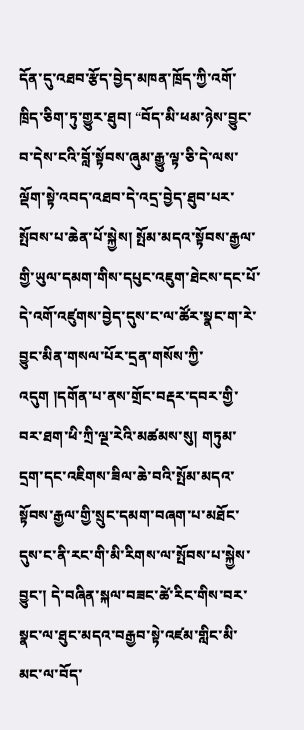དོན་དུ་འཐབ་རྩོད་བྱེད་མཁན་ཁྲོད་ཀྱི་འགོ་ཁྲིད་ཅིག་ཏུ་གྱུར་ཐུབ། “བོད་མི་ཕམ་ཉེས་བྱུང་བ་དེས་ངའི་བློ་སྟོབས་ཞུམ་རྒྱུ་ལྟ་ཅི་དེ་ལས་ལྡོག་སྟེ་འབད་འཐབ་དེ་འདྲ་བྱེད་ཐུབ་པར་སྤོབས་པ་ཆེན་པོ་སྐྱེས། སྤོམ་མདའ་སྟོབས་རྒྱལ་གྱི་ཡུལ་དམག་གིས་དཔུང་འཇུག་ཐེངས་དང་པོ་དེ་འགོ་འཛུགས་བྱེད་དུས་ང་ལ་ཚོར་སྣང་ག་རེ་བྱུང་མིན་གསལ་པོར་དྲན་གསོས་ཀྱི་འདུག །དགོན་པ་ནས་གྲོང་བརྡར་དབར་གྱི་བར་ཐག་ཕི་ཀྲི་ལྔ་རེའི་མཚམས་སུ། གཏུམ་དྲག་དང་འཇིགས་ཟིལ་ཆེ་བའི་སྤོམ་མདའ་སྟོབས་རྒྱལ་གྱི་སྲུང་དམག་བཞག་པ་མཐོང་དུས་ང་ནི་རང་གི་མི་རིགས་ལ་སྤོབས་པ་སྐྱེས་བྱུང་། དེ་བཞིན་སྐལ་བཟང་ཚེ་རིང་གིས་བར་སྣང་ལ་ཐུང་མདའ་བརྒྱབ་སྟེ་འཛམ་གླིང་མི་མང་ལ་བོད་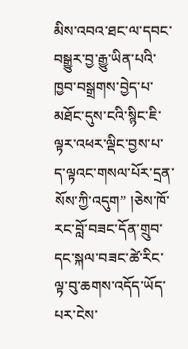མིས་འབའ་ཐང་ལ་དབང་བསྒྱུར་བྱ་རྒྱུ་ཡིན་པའི་ཁྱབ་བསྒྲགས་བྱེད་པ་མཐོང་དུས་ངའི་སྙིང་ཇི་ལྟར་འཕར་ལྡིང་བྱས་པ་ད་ལྟའང་གསལ་པོར་དྲན་སོས་ཀྱི་འདུག” །ཅེས་ཁོ་རང་བློ་བཟང་དོན་གྲུབ་དང་སྐལ་བཟང་ཚེ་རིང་ལྟ་བུ་ཆགས་འདོད་ཡོད་པར་ངེས་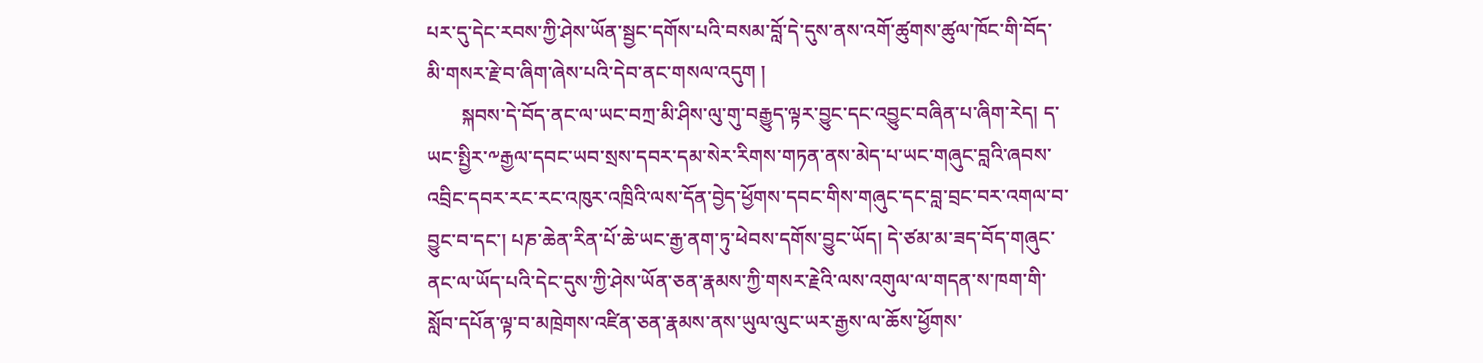པར་དུ་དེང་རབས་ཀྱི་ཤེས་ཡོན་སྦྱང་དགོས་པའི་བསམ་བློ་དེ་དུས་ནས་འགོ་ཚུགས་ཚུལ་ཁོང་གི་བོད་མི་གསར་རྗེ་བ་ཞིག་ཞེས་པའི་དེབ་ནང་གསལ་འདུག །
       སྐབས་དེ་བོད་ནང་ལ་ཡང་བཀྲ་མི་ཤིས་ལུ་གུ་བརྒྱུད་ལྟར་བྱུང་དང་འབྱུང་བཞིན་པ་ཞིག་རེད། ད་ཡང་སྤྱིར་༸རྒྱལ་དབང་ཡབ་སྲས་དབར་དམ་སེར་རིགས་གཏན་ནས་མེད་པ་ཡང་གཞུང་བླའི་ཞབས་འབྲིང་དབར་རང་རང་འཁུར་འཁྲིའི་ལས་དོན་བྱེད་ཕྱོགས་དབང་གིས་གཞུང་དང་བླ་བྲང་བར་འགལ་བ་བྱུང་བ་དང་། པཎ་ཆེན་རིན་པོ་ཆེ་ཡང་རྒྱ་ནག་ཏུ་ཕེབས་དགོས་བྱུང་ཡོད། དེ་ཙམ་མ་ཟད་བོད་གཞུང་ནང་ལ་ཡོད་པའི་དེང་དུས་ཀྱི་ཤེས་ཡོན་ཅན་རྣམས་ཀྱི་གསར་རྗེའི་ལས་འགུལ་ལ་གདན་ས་ཁག་གི་སློབ་དཔོན་ལྟ་བ་མཁྲེགས་འཛིན་ཅན་རྣམས་ནས་ཡུལ་ལུང་ཡར་རྒྱས་ལ་ཆོས་ཕྱོགས་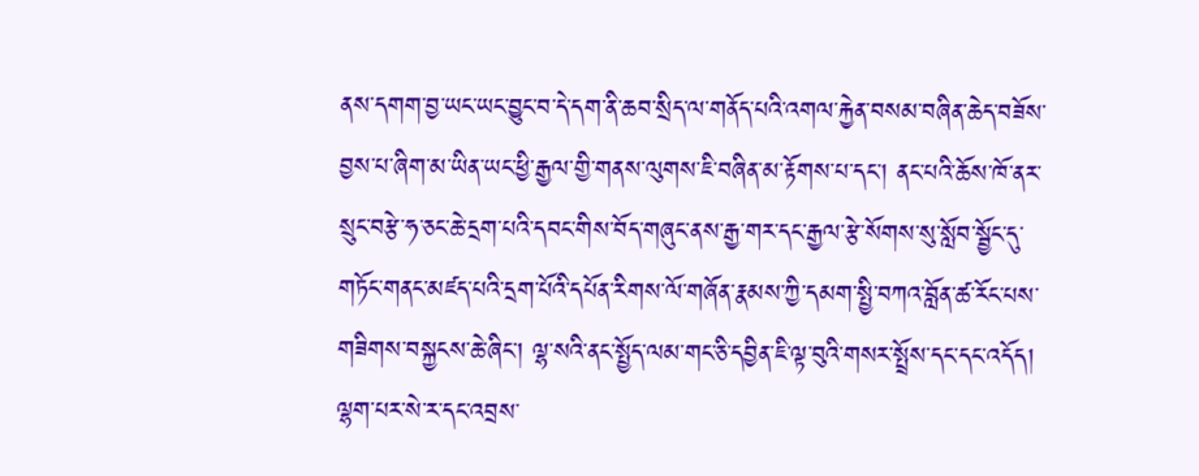ནས་དགག་བྱ་ཡང་ཡང་བྱུང་བ་དེ་དག་ནི་ཆབ་སྲིད་ལ་གནོད་པའི་འགལ་རྐྱེན་བསམ་བཞིན་ཆེད་བཟོས་བྱས་པ་ཞིག་མ་ཡིན་ཡང་ཕྱི་རྒྱལ་གྱི་གནས་ལུགས་ཇི་བཞིན་མ་རྟོགས་པ་དང་། ནང་པའི་ཆོས་ཁོ་ནར་སྲུང་བརྩེ་ཧ་ཅང་ཆེ་དྲག་པའི་དབང་གིས་བོད་གཞུང་ནས་རྒྱ་གར་དང་རྒྱལ་རྩེ་སོགས་སུ་སློབ་སྦྱོང་དུ་གཏོང་གནང་མཛད་པའི་དྲག་པོའི་དཔོན་རིགས་ལོ་གཞོན་རྣམས་ཀྱི་དམག་སྤྱི་བཀའ་བློན་ཚ་རོང་པས་གཟིགས་བསྐྱངས་ཆེ་ཞིང་། ལྷ་སའི་ནང་སྤྱོད་ལམ་གང་ཅི་དབྱིན་ཇི་ལྟ་བུའི་གསར་སྤྲོས་དང་དང་འདོད། ལྷག་པར་སེ་ར་དང་འབྲས་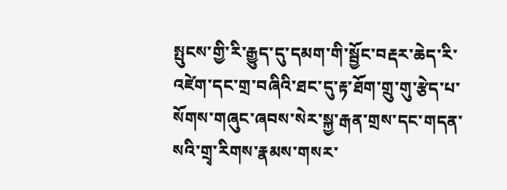སྤུངས་གྱི་རི་རྒྱུད་དུ་དམག་གི་སྦྱོང་བརྡར་ཆེད་རི་འཛེག་དང་གྲ་བཞིའི་ཐང་དུ་རྟ་ཐོག་གྲུ་གུ་རྩེད་པ་སོགས་གཞུང་ཞབས་སེར་སྐྱ་རྒན་གྲས་དང་གདན་སའི་གྲྭ་རིགས་རྣམས་གསར་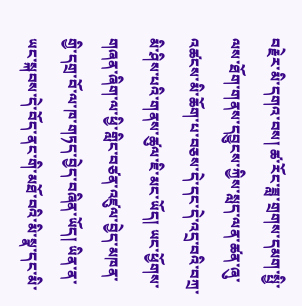བརྗེར་མི་དགའ་བས། ཚ་རོང་ཟླ་གྲགས་དམག་སྤྱི་ལས་ཐོག་གནས་དབྱུངས་ཀྱིས་སླད་ལན་ཚན་ཞུ་འཚངས་མི་ཆོག་པ་བཅས་དེ་དང་དེ་འདྲ་བའི་བཀྲ་མི་ཤིས་པའི་གནས་ཚུལ་ཇི་མང་ཡོད། ཡང་ཕྱོགས་གཞན་ཞིག་ལ་ཕྱི་གླིང་བཙན་འཛུལ་བྱེད་མཁན་གྱི་དགྲ་བོ་ལ་ཁ་གཏད་བྱེད་བཞིན་ཡོད། ཡིན་ན་ཡང་སྐབས་དེ་བོད་ནང་གི་མཐོ་བའི་མི་སྣ་དང་མི་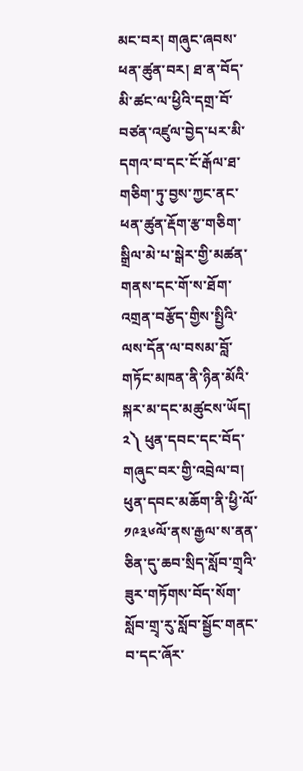མང་བར། གཞུང་ཞབས་ཕན་ཚུན་བར། ཐ་ན་བོད་མི་ཚང་ལ་ཕྱིའི་དགྲ་བོ་བཙན་འཛུལ་བྱེད་པར་མི་དགའ་བ་དང་ངོ་རྒོལ་ཐ་གཅིག་ཏུ་བྱས་ཀྱང་ནང་ཕན་ཚུན་རྡོག་རྩ་གཅིག་སྒྲིལ་མེ་པ་སྒེར་གྱི་མཚན་གནས་དང་གོ་ས་ཐོག་འགྲན་བརྩོད་གྱིས་སྤྱིའི་ལས་དོན་ལ་བསམ་བློ་གཏོང་མཁན་ནི་ཉིན་མོའི་སྐར་མ་དང་མཚུངས་ཡོད།
༢༽ ཕུན་དབང་དང་བོད་གཞུང་བར་གྱི་འབྲེལ་བ།
ཕུན་དབང་མཆོག་ནི་ཕྱི་ལོ་༡༩༣༦ལོ་ནས་རྒྱལ་ས་ནན་ཅིན་དུ་ཆབ་སྲིད་སློབ་གྲྭའི་ཟུར་གཏོགས་བོད་སོག་སློབ་གྲྭ་རུ་སློབ་སྦྱོང་གནང་བ་དང་ཞོར་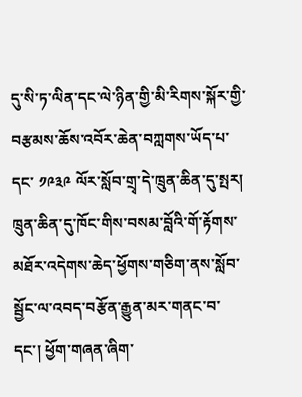དུ་སི་ཏ་ལིན་དང་ལེ་ཉིན་གྱི་མི་རིགས་སྐོར་གྱི་བརྩམས་ཆོས་འབོར་ཆེན་བཀླགས་ཡོད་པ་དང་ ༡༩༣༩ ལོར་སློབ་གྲྭ་དེ་ཁྲུན་ཆིན་དུ་སྤར། ཁྲུན་ཆིན་དུ་ཁོང་གིས་བསམ་བློའི་གོ་རྟོགས་མཐོར་འདེགས་ཆེད་ཕྱོགས་གཅིག་ནས་སློབ་སྦྱོང་ལ་འབད་བརྩོན་རྒྱུན་མར་གནང་བ་དང་། ཕྱོག་གཞན་ཞིག་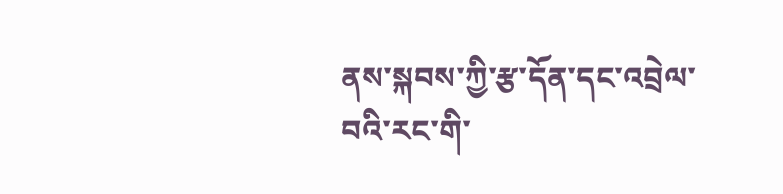ནས་སྐབས་ཀྱི་རྩ་དོན་དང་འབྲེལ་བའི་རང་གི་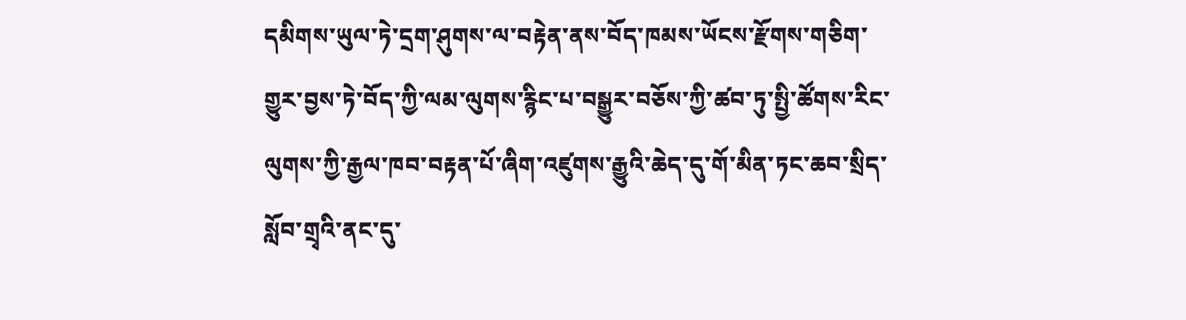དམིགས་ཡུལ་ཏེ་དྲག་ཤུགས་ལ་བརྟེན་ནས་བོད་ཁམས་ཡོངས་རྫོགས་གཅིག་གྱུར་བྱས་ཏེ་བོད་ཀྱི་ལམ་ལུགས་རྙིང་པ་བསྒྱུར་བཅོས་ཀྱི་ཚབ་ཏུ་སྤྱི་ཚོགས་རིང་ལུགས་ཀྱི་རྒྱལ་ཁབ་བརྟན་པོ་ཞིག་འཛུགས་རྒྱུའི་ཆེད་དུ་གོ་མིན་ཏང་ཆབ་སྲིད་སློབ་གྲྭའི་ནང་དུ་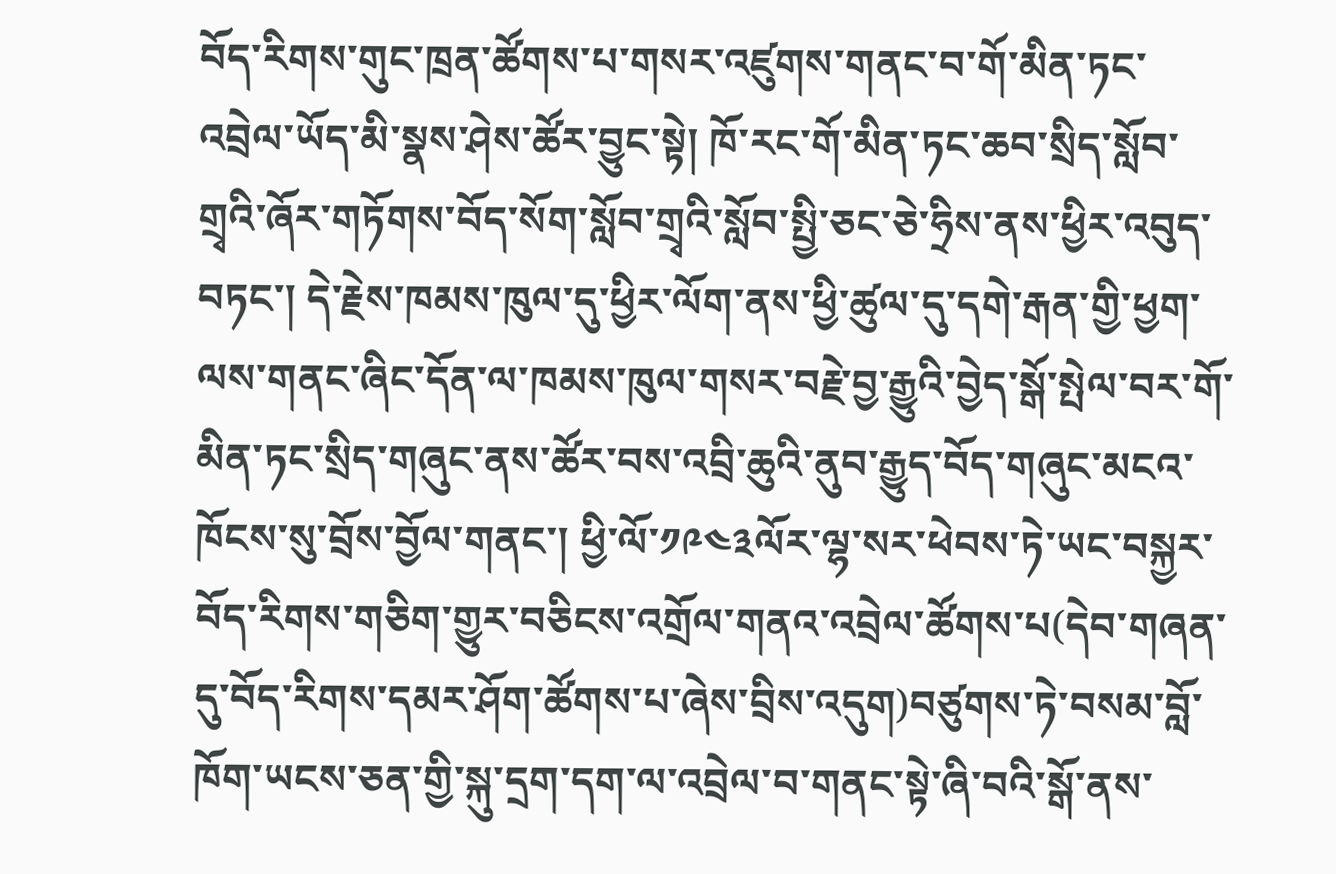བོད་རིགས་གུང་ཁྲན་ཚོགས་པ་གསར་འཛུགས་གནང་བ་གོ་མིན་ཏང་འབྲེལ་ཡོད་མི་སྣས་ཤེས་ཚོར་བྱུང་སྟེ། ཁོ་རང་གོ་མིན་ཏང་ཆབ་སྲིད་སློབ་གྲྭའི་ཞོར་གཏོགས་བོད་སོག་སློབ་གྲྭའི་སློབ་སྤྱི་ཅང་ཅེ་ཧྲིས་ནས་ཕྱིར་འབུད་བཏང་། དེ་རྗེས་ཁམས་ཁུལ་དུ་ཕྱིར་ལོག་ནས་ཕྱི་ཚུལ་དུ་དགེ་རྒན་གྱི་ཕྱག་ལས་གནང་ཞིང་དོན་ལ་ཁམས་ཁུལ་གསར་བརྗེ་བྱ་རྒྱུའི་བྱེད་སྒོ་སྤེལ་བར་གོ་མིན་ཏང་སྲིད་གཞུང་ནས་ཚོར་བས་འབྲི་ཆུའི་ནུབ་རྒྱུད་བོད་གཞུང་མངའ་ཁོངས་སུ་བྲོས་བྱོལ་གནང་། ཕྱི་ལོ་༡༩༤༣ལོར་ལྷ་སར་ཕེབས་ཏེ་ཡང་བསྐྱར་བོད་རིགས་གཅིག་གྱུར་བཅིངས་འགྲོལ་གནའ་འབྲེལ་ཚོགས་པ(དེབ་གཞན་དུ་བོད་རིགས་དམར་ཤོག་ཚོགས་པ་ཞེས་བྲིས་འདུག)བཙུགས་ཏེ་བསམ་བློ་ཁོག་ཡངས་ཅན་གྱི་སྐུ་དྲག་དག་ལ་འབྲེལ་བ་གནང་སྟེ་ཞི་བའི་སྒོ་ནས་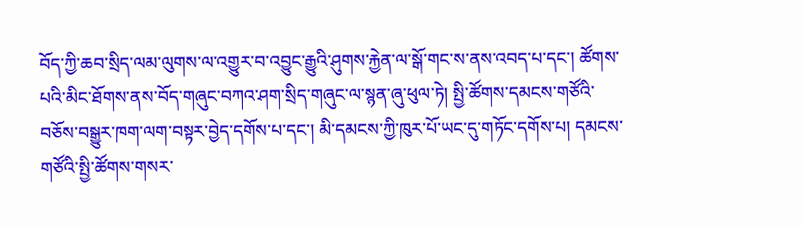བོད་ཀྱི་ཆབ་སྲིད་ལམ་ལུགས་ལ་འགྱུར་བ་འབྱུང་རྒྱུའི་ཤུགས་རྐྱེན་ལ་སྒོ་གང་ས་ནས་འབད་པ་དང་། ཚོགས་པའི་མིང་ཐོགས་ནས་བོད་གཞུང་བཀའ་ཤག་སྲིད་གཞུང་ལ་སྙན་ཞུ་ཕུལ་ཏེ། སྤྱི་ཚོགས་དམངས་གཙོའི་བཅོས་བསྒྱུར་ཁག་ལག་བསྟར་བྱེད་དགོས་པ་དང་། མི་དམངས་ཀྱི་ཁུར་པོ་ཡང་དུ་གཏོང་དགོས་པ། དམངས་གཙོའི་སྤྱི་ཚོགས་གསར་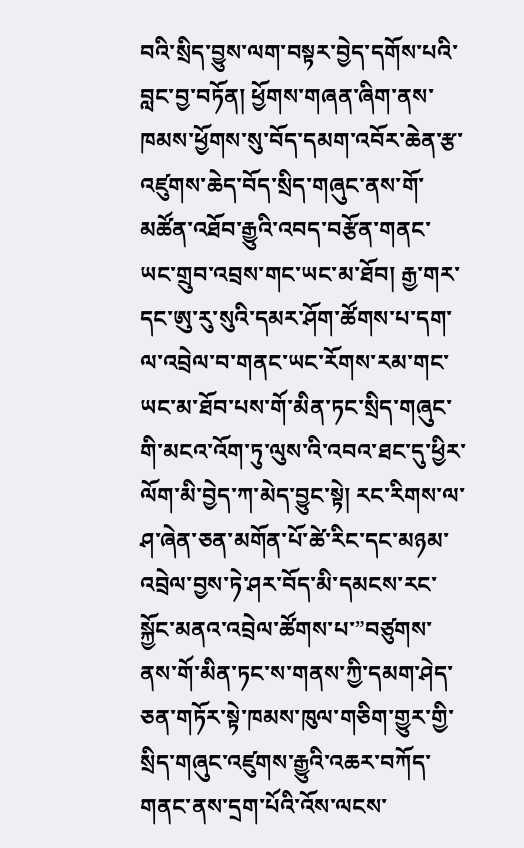བའི་སྲིད་བྱུས་ལག་བསྟར་བྱེད་དགོས་པའི་བླང་བྱ་བཏོན། ཕྱོགས་གཞན་ཞིག་ནས་ཁམས་ཕྱོགས་སུ་བོད་དམག་འབོར་ཆེན་རྩ་འཛུགས་ཆེད་བོད་སྲིད་གཞུང་ནས་གོ་མཚོན་འཐོབ་རྒྱུའི་འབད་བརྩོན་གནང་ཡང་གྲུབ་འབྲས་གང་ཡང་མ་ཐོབ། རྒྱ་གར་དང་ཨུ་རུ་སུའི་དམར་ཤོག་ཚོགས་པ་དག་ལ་འབྲེལ་བ་གནང་ཡང་རོགས་རམ་གང་ཡང་མ་ཐོབ་པས་གོ་མིན་ཏང་སྲིད་གཞུང་གི་མངའ་འོག་ཏུ་ལུས་འི་འབའ་ཐང་དུ་ཕྱིར་ལོག་མི་བྱེད་ཀ་མེད་བྱུང་སྟེ། རང་རིགས་ལ་ཤ་ཞེན་ཅན་མགོན་པོ་ཚེ་རིང་དང་མཉམ་འབྲེལ་བྱས་ཏེ་ཤར་བོད་མི་དམངས་རང་སྐྱོང་མནའ་འབྲེལ་ཚོགས་པ་”བཙུགས་ནས་གོ་མིན་ཏང་ས་གནས་ཀྱི་དམག་ཤེད་ཅན་གཏོར་སྟེ་ཁམས་ཁུལ་གཅིག་གྱུར་གྱི་སྲིད་གཞུང་འཛུགས་རྒྱུའི་འཆར་བཀོད་གནང་ནས་དྲག་པོའི་འོས་ལངས་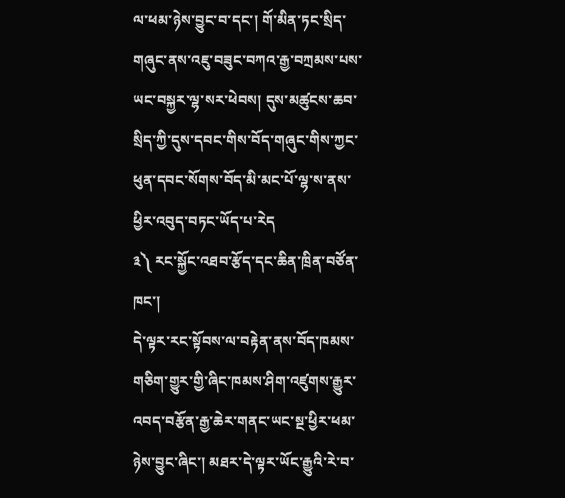ལ་ཕམ་ཉེས་བྱུང་བ་དང་། གོ་མིན་ཏང་སྲིད་གཞུང་ནས་འཇུ་བཟུང་བཀའ་རྒྱ་བཀྲམས་པས་ཡང་བསྐྱར་ལྷ་སར་ཕེབས། དུས་མཚུངས་ཆབ་སྲིད་ཀྱི་དུས་དབང་གིས་བོད་གཞུང་གིས་ཀྱང་ཕུན་དབང་སོགས་བོད་མི་མང་པོ་ལྷ་ས་ནས་ཕྱིར་འབུད་བཏང་ཡོད་པ་རེད
༣༽ རང་སྐྱོང་འཐབ་རྩོད་དང་ཆིན་ཁྲིན་བཙོན་ཁང་།
དེ་ལྟར་རང་སྟོབས་ལ་བརྟེན་ནས་བོད་ཁམས་གཅིག་གྱུར་གྱི་ཞིང་ཁམས་ཤིག་འཛུགས་རྒྱུར་འབད་བརྩོན་རྒྱ་ཆེར་གནང་ཡང་སྔ་ཕྱིར་ཕམ་ཉེས་བྱུང་ཞིང་། མཐར་དེ་ལྟར་ཡོང་རྒྱུའི་རེ་བ་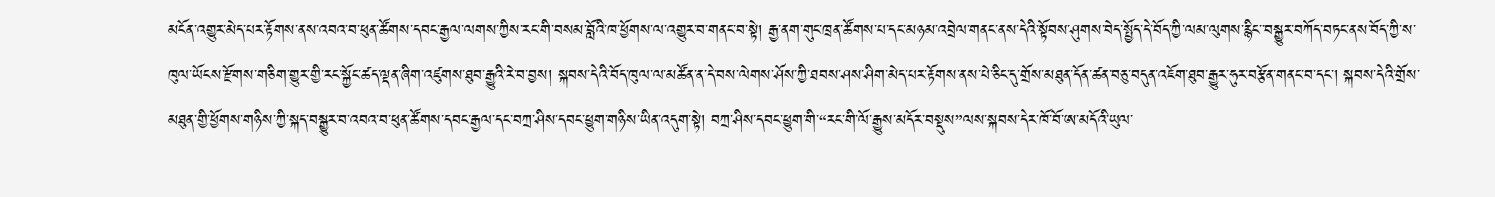མངོན་འགྱུར་མེད་པར་རྟོགས་ནས་འབའ་བ་ཕུན་ཚོགས་དབང་རྒྱལ་ལགས་ཀྱིས་རང་གི་བསམ་བློའི་ཁ་ཕྱོགས་ལ་འགྱུར་བ་གནང་བ་སྟེ། རྒྱ་ནག་གུང་ཁྲན་ཚོགས་པ་དང་མཉམ་འབྲེལ་གནང་ནས་དེའི་སྟོབས་ཤུགས་བེད་སྤྱོད་དེ་བོད་ཀྱི་ལམ་ལུགས་རྙིང་་བསྒྱུར་བཀོད་བཏང་ནས་བོད་ཀྱི་ས་ཁུལ་ཡོངས་རྫོགས་གཅིག་གྱུར་གྱི་རང་སྐྱོང་ཚད་ལྡན་ཞིག་འཛུགས་ཐུབ་རྒྱུའི་རེ་བ་བྱས། སྐབས་དེའི་བོད་ཁུལ་ལ་མཚོན་ན་དེ་བས་ལེགས་ཤོས་ཀྱི་ཐབས་ཤས་ཤིག་མེད་པར་རྟོགས་ནས་པེ་ཅིང་དུ་གྲོས་མཐུན་དོན་ཚན་བཅུ་བདུན་འཇོག་ཐུབ་རྒྱུར་ཧུར་བརྩོན་གནང་བ་དང་། སྐབས་དེའི་གྲོས་མཐུན་གྱི་ཕྱོགས་གཉིས་ཀྱི་སྐད་བསྒྱུར་བ་འབའ་བ་ཕུན་ཚོགས་དབང་རྒྱལ་དང་བཀྲ་ཤིས་དབང་ཕྱུག་གཉིས་ཡིན་འདུག་སྟེ། བཀྲ་ཤིས་དབང་ཕྱུག་གི་“རང་གི་ལོ་རྒྱུས་མདོར་བསྡུས”ལས་སྐབས་དེར་ཁོ་བོ་ཨ་མདོའི་ཡུལ་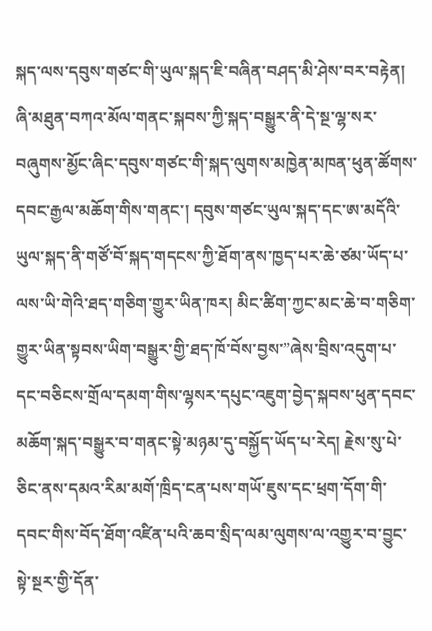སྐད་ལས་དབུས་གཙང་གི་ཡུལ་སྐད་ཇི་བཞིན་བཤད་མི་ཤེས་བར་བརྟེན། ཞི་མཐུན་བཀའ་མོལ་གནང་སྐབས་ཀྱི་སྐད་བསྒྱུར་ནི་དེ་སྔ་ལྷ་སར་བཞུགས་མྱོང་ཞིང་དབུས་གཙང་གི་སྐད་ལུགས་མཁྱེན་མཁན་ཕུན་ཚོགས་དབང་རྒྱལ་མཆོག་གིས་གནང་། དབུས་གཙང་ཡུལ་སྐད་དང་ཨ་མདོའི་ཡུལ་སྐད་ནི་གཙོ་བོ་སྐད་གདངས་ཀྱི་ཐོག་ནས་ཁྱད་པར་ཆེ་ཙམ་ཡོད་པ་ལས་ཡི་གེའི་ཐད་གཅིག་གྱུར་ཡིན་ཁར། མིང་ཚིག་ཀྱང་མང་ཆེ་བ་གཅིག་གྱུར་ཡིན་སྟབས་ཡིག་བསྒྱུར་གྱི་ཐད་ཁོ་བོས་བྱས་”ཞེས་བྲིས་འདུག་པ་དང་བཅིངས་གྲོལ་དམག་གིས་ལྷསར་དཔུང་འཇུག་བྱེད་སྐབས་ཕུན་དབང་མཆོག་སྐད་བསྒྱུར་བ་གནང་སྟེ་མཉམ་དུ་བསྐྱོད་ཡོད་པ་རེད། རྗེས་སུ་པེ་ཅིང་ནས་དམའ་རིམ་མགོ་ཁྲིད་ངན་པས་གཡོ་ཇུས་དང་ཕྲག་དོག་གི་དབང་གིས་བོད་ཐོག་འཛིན་པའི་ཆབ་སྲིད་ལམ་ལུགས་ལ་འགྱུར་བ་བྱུང་སྟེ་སྔར་གྱི་དོན་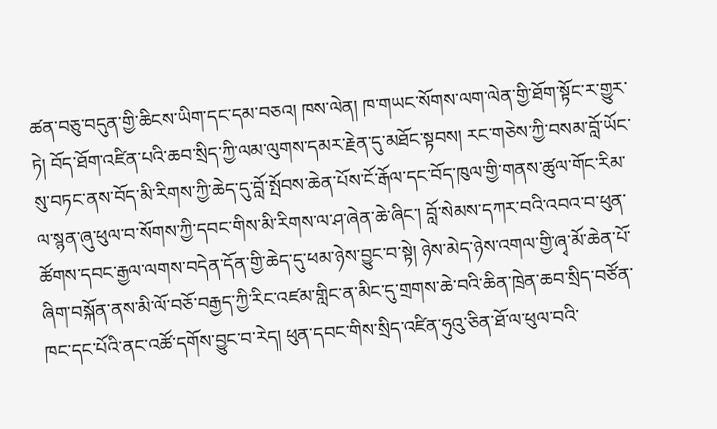ཚན་བཅུ་བདུན་གྱི་ཆིངས་ཡིག་དང་དམ་བཅའ། ཁས་ལེན། ཁ་གཡང་སོགས་ལག་ལེན་གྱི་ཐོག་སྟོང་ར་གྱུར་ཏེ། བོད་ཐོག་འཛིན་པའི་ཆབ་སྲིད་ཀྱི་ལམ་ལུགས་དམར་རྗེན་དུ་མཐོང་སྟབས། རང་གཅེས་ཀྱི་བསམ་བློ་ཡོང་སུ་བཏང་ནས་བོད་མི་རིགས་ཀྱི་ཆེད་དུ་བློ་སྤོབས་ཆེན་པོས་ངོ་རྒོལ་དང་བོད་ཁུལ་གྱི་གནས་ཚུལ་གོང་རིམ་ལ་སྙན་ཞུ་ཕུལ་བ་སོགས་ཀྱི་དབང་གིས་མི་རིགས་ལ་ཤ་ཞེན་ཆེ་ཞིང་། བློ་སེམས་དཀར་བའི་འབའ་བ་ཕུན་ཚོགས་དབང་རྒྱལ་ལགས་བདེན་དོན་གྱི་ཆེད་དུ་ཕམ་ཉེས་བྱུང་བ་སྟེ། ཉེས་མེད་ཉེས་འགལ་གྱི་ཞྭ་མོ་ཆེན་པོ་ཞིག་བསྐོན་ནས་མི་ལོ་བཅོ་བརྒྱད་ཀྱི་རིང་འཛམ་གླིང་ན་མིང་དུ་གྲགས་ཆེ་བའི་ཆིན་ཁྲེན་ཆབ་སྲིད་བཙོན་ཁང་དང་པོའི་ནང་འཚོ་དགོས་བྱུང་བ་རེད། ཕུན་དབང་གིས་སྲིད་འཛིན་ཧུའུ་ཅིན་ཐོ་ལ་ཕུལ་བའི་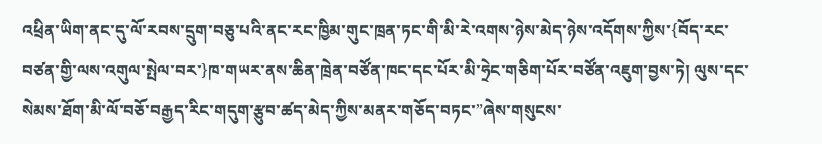འཕྲིན་ཡིག་ནང་དུ་ལོ་རབས་དྲུག་བཅུ་པའི་ནང་རང་ཁྱིམ་གུང་ཁྲན་ཏང་གི་མི་རེ་འགས་ཉེས་མེད་ཉེས་འདོགས་ཀྱིས་{བོད་རང་བཙན་གྱི་ལས་འགུལ་སྤེལ་བར་}ཁ་གཡར་ནས་ཆིན་ཁྲེན་བཙོན་ཁང་དང་པོར་མི་ཧྲེང་གཅིག་པོར་བཙོན་འཇུག་བྱས་ཏེ། ལུས་དང་སེམས་ཐོག་མི་ལོ་བཅོ་བརྒྱད་རིང་གདུག་རྩུབ་ཚད་མེད་ཀྱིས་མནར་གཅོད་བཏང་”ཞེས་གསུངས་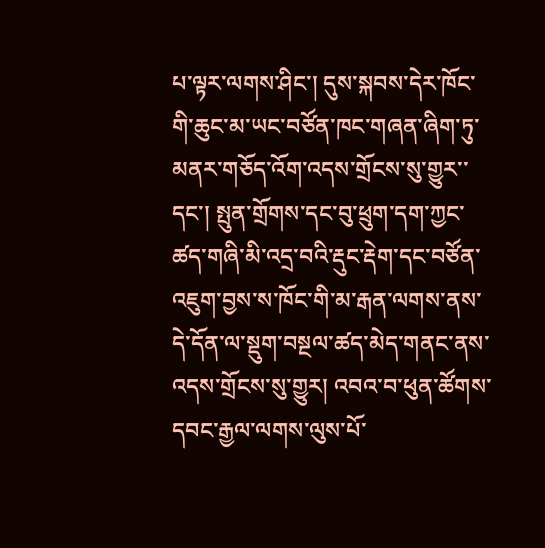པ་ལྟར་ལགས་ཤིང་། དུས་སྐབས་དེར་ཁོང་གི་ཆུང་མ་ཡང་བཙོན་ཁང་གཞན་ཞིག་ཏུ་མནར་གཅོད་འོག་འདས་གྲོངས་སུ་གྱུར་་དང་། སྤུན་གྲོགས་དང་བུ་ཕྲུག་དག་ཀྱང་ཚད་གཞི་མི་འདྲ་བའི་རྡུང་རྡེག་དང་བཙོན་འཇུག་བྱས་ས་ཁོང་གི་མ་རྒན་ལགས་ནས་དེ་དོན་ལ་སྡུག་བསྔལ་ཚད་མེད་གནང་ནས་འདས་གྲོངས་སུ་གྱུར། འབའ་བ་ཕུན་ཚོགས་དབང་རྒྱལ་ལགས་ལུས་པོ་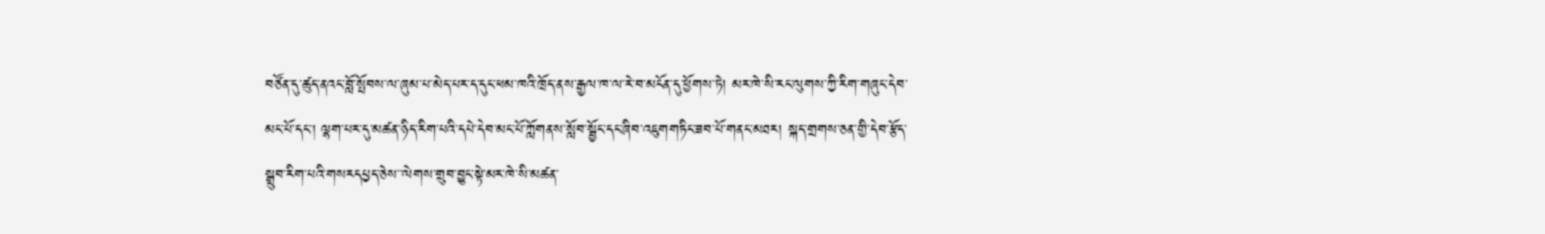བཙོན་དུ་ཚུད་ནའང་བློ་སྤོབས་ལ་ཞུམ་པ་མེད་པར་ད་དུང་ཕམ་ཁའི་ཁྲོད་ནས་རྒྱལ་ཁ་ལ་རེ་བ་མངོན་དུ་ཕྱོགས་ཏེ། མར་ཁེ་སི་རང་ལུགས་ཀྱི་རིག་གཞུང་དེབ་མང་པོ་དང་། ལྷག་པར་དུ་མཚན་ཉིད་རིག་པའི་དཔེ་དེབ་མང་པོ་ཀློགནས་སློབ་སྦྱོང་དང་ཞིབ་འཇུགགཏིང་ཟབ་པོ་གནང་མཐར། སྐད་གྲགས་ཅན་གྱི་དེབ་རྩོད་སྒྲུབ་རིག་པའི་གསརདཔྱད་ཅེས་་ལེགས་གྲུབ་བྱུང་སྟེ་མར་ཁེ་སི་མཚན་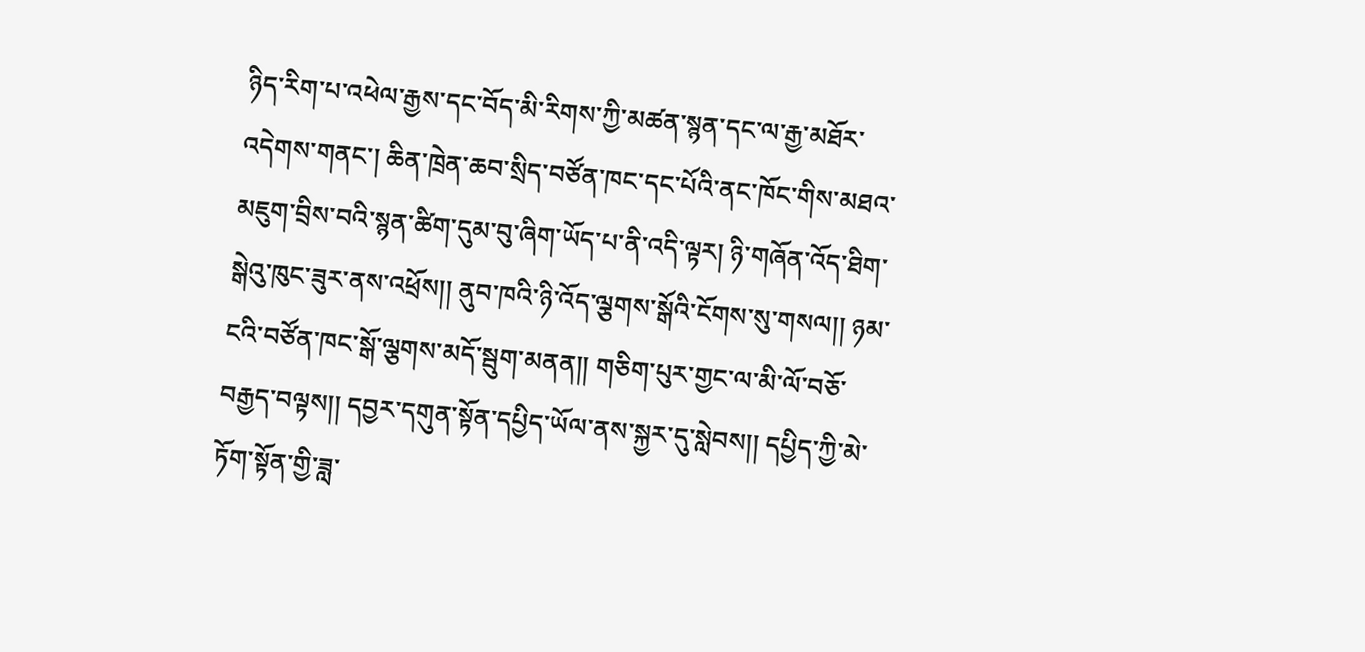ཉིད་རིག་པ་འཕེལ་རྒྱས་དང་བོད་མི་རིགས་ཀྱི་མཚན་སྙན་དང་ལ་རྒྱ་མཐོར་འདེགས་གནང་། ཆིན་ཁྲེན་ཆབ་སྲིད་བཙོན་ཁང་དང་པོའི་ནང་ཁོང་གིས་མཐའ་མཇུག་བྲིས་བའི་སྙན་ཚིག་དུམ་བུ་ཞིག་ཡོད་པ་ནི་འདི་ལྟར། ཉི་གཞོན་འོད་ཐིག་སྒེའུ་ཁུང་ཟུར་ནས་འཕྲོས།། ནུབ་ཁའི་ཉི་འོད་ལྕགས་སྒོའི་ངོགས་སུ་གསལ།། ཉམ་ངའི་བཙོན་ཁང་སྒོ་ལྕགས་མདོ་སྦུག་མནན།། གཅིག་པུར་གྱང་ལ་མི་ལོ་བཅོ་བརྒྱད་བལྟས།། དབྱར་དགུན་སྟོན་དཔྱིད་ཡོལ་ནས་སྐྱར་དུ་སླེབས།། དཔྱིད་ཀྱི་མེ་ཏོག་སྟོན་གྱི་ཟླ་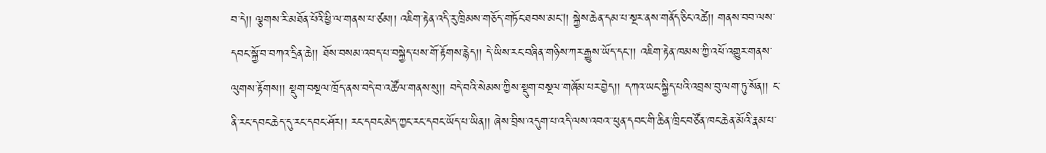བ་དེ།། ལྕགས་རི་མཐོན་པོའི་ཕྱི་ལ་གནས་པ་ཙམ།། འཇིག་རྟེན་འདི་རུ་ཁྲིམས་གཅོད་གཏོང་ཐབས་མང།། སྐྱེས་ཆེན་དམ་པ་སྔར་ནས་གནོད་ཅིང་འཚེ།། གནས་བབ་ལས་དབང་སྐྱོ་བ་བཀའ་དྲིན་ཆེ།། ཐོས་བསམ་འབད་པ་བསྐྱེད་པས་གོ་རྟོགས་རྙེད།། དེ་ཡིས་རང་བཞིན་གཉིས་ཀར་རྒྱུས་ཡོད་དང་།། འཇིག་རྟེན་ཁམས་ཀྱི་འཕོ་འགྱུར་གནས་ལུགས་རྟོགས།། སྡུག་བསྔལ་ཁྲོད་ནས་བདེ་བ་འཚོལ་གནས་སུ།། བདེ་བའི་སེམས་ཀྱིས་སྡུག་བསྔལ་གཞོམ་པར་བྱེད།། དཀའ་ཡང་སྐྱིད་པའི་འབྲས་བུ་ལག་ཏུ་སོན།། ང་ནི་རང་དབང་ཆེད་དུ་རང་དབང་ཤོར།། རང་དབང་མེད་ཀྱང་རང་དབང་ཡོད་པ་ཡིན།། ཞེས་བྲིས་འདུག་པ་འདི་ལས་འབའ་་ཕུན་དབང་གི་ཆིན་ཁྲིང་བཙོན་ཁང་ཆེན་མོའི་རྣམ་པ་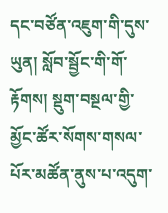དང་བཙོན་འཇུག་གི་དུས་ཡུན། སློབ་སྦྱོང་གི་གོ་རྟོགས། སྡུག་བསྔལ་གྱི་མྱོང་ཚོར་སོགས་གསལ་པོར་མཚོན་ནུས་པ་འདུག་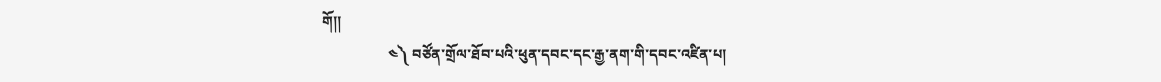གོ།།
                  ༤༽ བཙོན་གྲོལ་ཐོབ་པའི་ཕུན་དབང་དང་རྒྱ་ནག་གི་དབང་འཛིན་པ།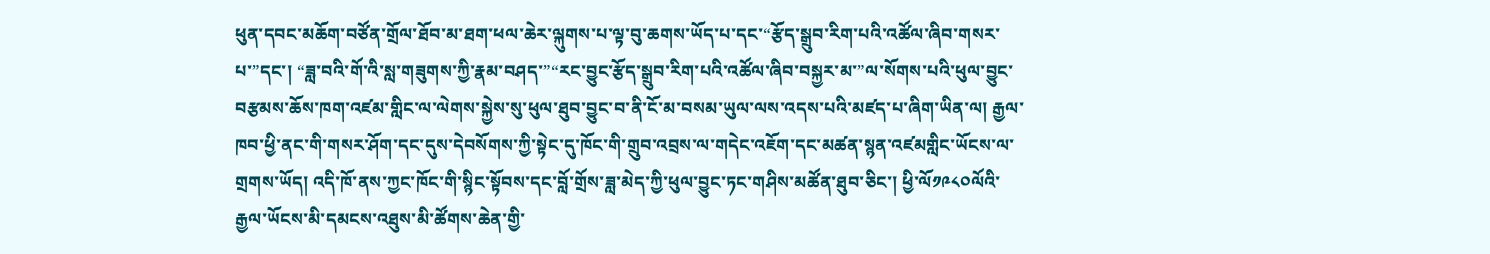ཕུན་དབང་མཆོག་བཙོན་གྲོལ་ཐོབ་མ་ཐག་ཕལ་ཆེར་ལྐུགས་པ་ལྟ་བུ་ཆགས་ཡོད་པ་དང་“རྩོད་སྒྲུབ་རིག་པའི་འཚོལ་ཞིབ་གསར་པ་”དང་། “ཟླ་བའི་གོ་འི་སླ་གཟུགས་ཀྱི་རྣམ་བཤད་”“རང་བྱུང་རྩོད་སྒྲུབ་རིག་པའི་འཚོལ་ཞིབ་བསྐྱར་མ་”ལ་སོགས་པའི་ཕུལ་བྱུང་བརྩམས་ཆོས་ཁག་འཛམ་གླིང་ལ་ལེགས་སྐྱེས་སུ་ཕུལ་ཐུབ་བྱུང་བ་ནི་ངོ་མ་བསམ་ཡུལ་ལས་འདས་པའི་མཛད་པ་ཞིག་ཡིན་ལ། རྒྱལ་ཁབ་ཕྱི་ནང་གི་གསར་ཤོག་དང་དུས་དེབསོགས་ཀྱི་སྟེང་དུ་ཁོང་གི་གྲུབ་འབྲས་ལ་གདེང་འཇོག་དང་མཚན་སྙན་འཛམགླིང་ཡོངས་ལ་གྲགས་ཡོད། འདི་ཁོ་ནས་ཀྱང་ཁོང་གི་སྙིང་སྟོབས་དང་བློ་གྲོས་ཟླ་མེད་ཀྱི་ཕུལ་བྱུང་ཏང་གཤིས་མཚོན་ཐུབ་ཅིང་། ཕྱི་ལོ༡༩༨༠ལོའི་རྒྱལ་ཡོངས་མི་དམངས་འཐུས་མི་ཚོགས་ཆེན་གྱི་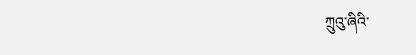ཀྲུའུ་ཞིའི་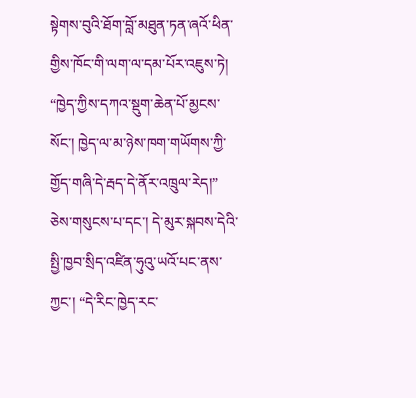སྟེགས་བུའི་ཐོག་བློ་མཐུན་ཏན་ཞའོ་ཕིན་གྱིས་ཁོང་གི་ལག་ལ་དམ་པོར་འཇུས་ཏེ། “ཁྱེད་ཀྱིས་དཀའ་སྡུག་ཆེན་པོ་མྱངས་སོང་། ཁྱེད་ལ་མ་ཉེས་ཁག་གཡོགས་ཀྱི་གྱོད་གཞི་དེ་རྦད་དེ་ནོར་འཁྲུལ་རེད།” ཅེས་གསུངས་པ་དང་། དེ་མུར་སྐབས་དེའི་སྤྱི་ཁྱབ་སྲིད་འཛིན་ཧུའུ་ཡའོ་པང་ནས་ཀྱང་། “དེ་རིང་ཁྱེད་རང་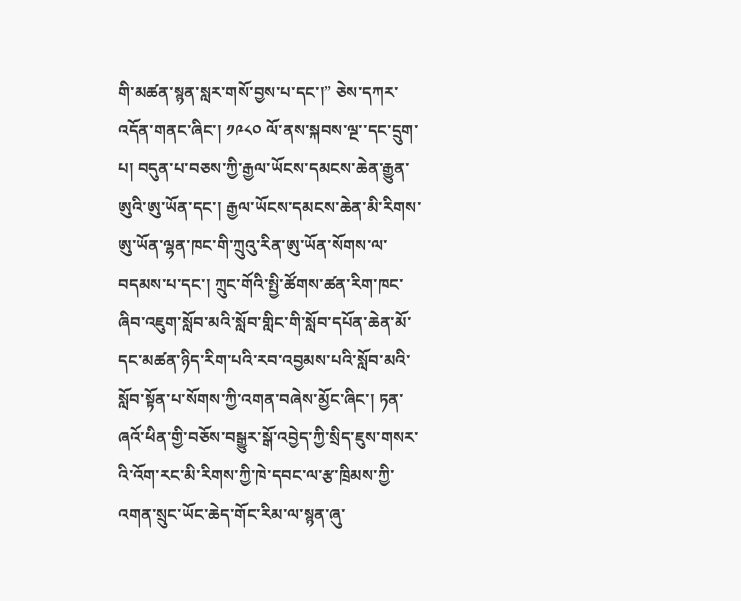གི་མཚན་སྙན་སླར་གསོ་བྱས་པ་དང་།” ཅེས་དཀར་འདོན་གནང་ཞིང་། ༡༩༨༠ ལོ་ནས་སྐབས་ལྔ་་དང་དྲུག་པ། བདུན་པ་བཅས་ཀྱི་རྒྱལ་ཡོངས་དམངས་ཆེན་རྒྱུན་ཨུའི་ཨུ་ཡོན་དང་། རྒྱལ་ཡོངས་དམངས་ཆེན་མི་རིགས་ཨུ་ཡོན་ལྷན་ཁང་གི་ཀྲུའུ་རིན་ཨུ་ཡོན་སོགས་ལ་བདམས་པ་དང་། ཀྲུང་གོའི་སྤྱི་ཚོགས་ཚན་རིག་ཁང་ཞིབ་འཇུག་སློབ་མའི་སློབ་གླིང་གི་སློབ་དཔོན་ཆེན་མོ་དང་མཚན་ཉིད་རིག་པའི་རབ་འབྱམས་པའི་སློབ་མའི་སློབ་སྟོན་པ་སོགས་ཀྱི་འགན་བཞེས་མྱོང་ཞིང་། ཏན་ཞའོ་ཕིན་གྱི་བཅོས་བསྒྱུར་སྒོ་འབྱེད་ཀྱི་སྲིད་ཇུས་གསར་འི་འོག་རང་མི་རིགས་ཀྱི་ཁེ་དབང་ལ་རྩ་ཁྲིམས་ཀྱི་འགན་སྲུང་ཡོང་ཆེད་གོང་རིམ་ལ་སྙན་ཞུ་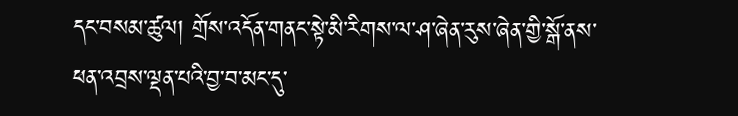དང་བསམ་ཚུལ། གྲོས་འདོན་གནང་སྟེ་མི་རིགས་ལ་ཤ་ཞེན་རུས་ཞེན་གྱི་སྒོ་ནས་ཕན་འབྲས་ལྡན་པའི་བྱ་བ་མང་དུ་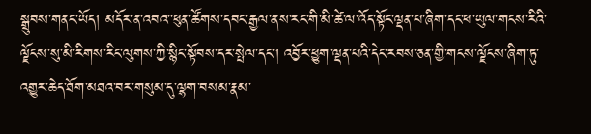སྒྲུབས་གནང་ཡོད། མདོར་ན་འབའ་་ཕུན་ཚོགས་དབང་རྒྱལ་ནས་རང་གི་མི་ཚེ་ལ་འོད་སྟོང་ལྡན་པ་ཞིག་དང་ཕ་ཡུལ་གངས་རིའི་ལྗོངས་སུ་མི་རིགས་རིང་ལུགས་ཀྱི་སྙིང་སྟོབས་དར་སྤེལ་དང་། འབྱོར་ཕྱུག་ལྡན་པའི་དེང་རབས་ཅན་གྱི་གངས་ལྗོངས་ཞིག་ཏུ་འགྱུར་ཆེད་ཐོག་མཐའ་བར་གསུམ་དུ་ལྷག་བསམ་རྣམ་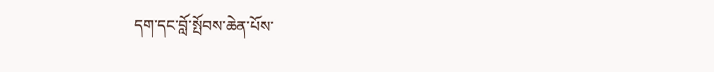དག་དང་བློ་སྤོབས་ཆེན་པོས་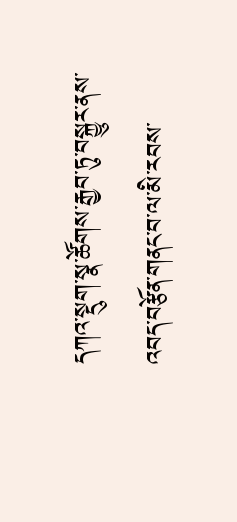དཀའ་སྡུག་སྣ་ཚོགས་རྒྱབ་ཏུ་བསྐྱུར་ནས་འབད་བརྩོན་གནང་བ་ལ་མི་རབས་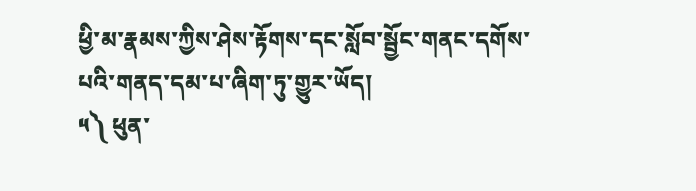ཕྱི་མ་རྣམས་ཀྱིས་ཤེས་རྟོགས་དང་སློབ་སྦྱོང་གནང་དགོས་པའི་གནད་དམ་པ་ཞིག་ཏུ་གྱུར་ཡོད།
༥༽ ཕུན་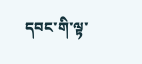དབང་གི་ལྟ་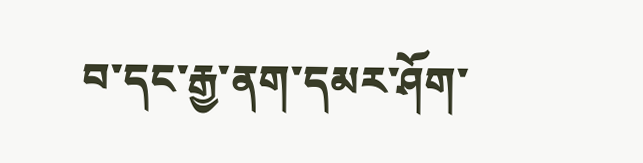བ་དང་རྒྱ་ནག་དམར་ཤོག་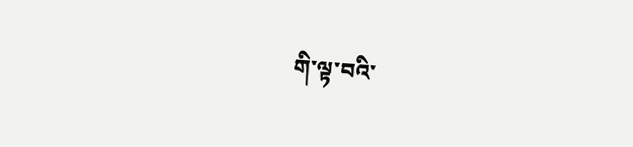གི་ལྟ་བའི་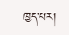ཁྱད་པར།